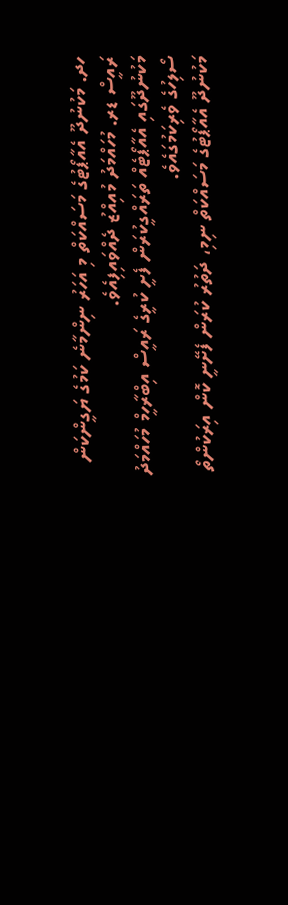ހދ. މަކުނުދޫ އެއާޕޯޓުގެ މަސައްކަތް މި އަހަރު ނިންމާނެ ކަމުގެ ޔަގީންކަން ރައީސް ޑރ. މުހައްމަދު މުއިއްޒު ދެއްވައިފިއެވެ.
މަކުނުދޫގައި އެއާޕޯޓެއް ތަރައްގީކުރަން ފެށީ ކުރީގެ ރައީސް އިބްރާހީމް މުހައްމަދު ސޯލިހުގެ ވެރިކަމުގައެވެ.
މަކުނުދޫ އެއާޕޯޓުގެ މަސައްކަތް ނިމި، ދަތުރު ކުރަން ފެށޭނީ ކޮން އިރަކުންތޯ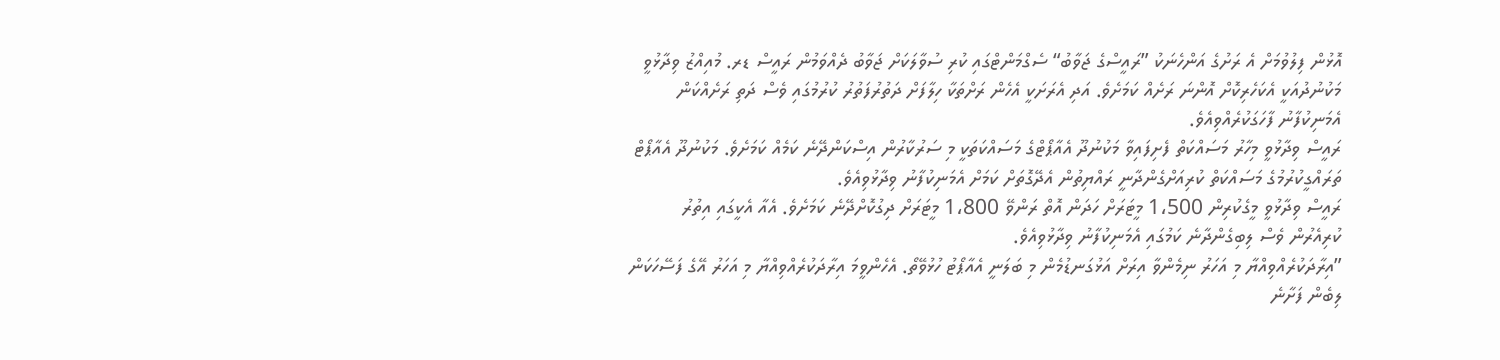އޮޅުން ފިލުވުމަށް އެ ރަށުގެ އަންހެނަކު ”ރައީސްގެ ޖަވާބު“ ސެގްމަންޓްގައި ކުރި ސުވާލަކަށް ޖަވާބު ދެއްވަމުން ރައީސް ޑރ. މުއިއްޒު ވިދާޅުވީ މަކުނުދުއަކީ އެކަހެރިކޮށް އޮންނަ ރަށެއް ކަމަށެވެ. އަދި އެރަށަކީ އެހެން ރަށްތަކާ ހިލާފަށް ދަތުރުފަތުރު ކުރުމުގައި ވެސް ދަތި ރަށެއްކަން އެމަނިކުފާނު ފާހަގަކުރެއްވިއެވެ.
ރައީސް ވިދާޅުވީ މިހާރު މަސައްކަތް ފެށިފައިވާ މަކުނުދޫ އެއާޕޯޓްގެ މަސައްކަތަކީ މި ސަރުކާރުން އިސްކަންދޭނެ ކަމެއް ކަމަށެވެ. މަކުނުދޫ އެއާޕޯޓް ތަރައްގީކުރުމުގެ މަސައްކަތް ކުރިއަށްގެންދާނީ ރައްޔިތުން އެދޭގޮތަށް ކަމަށް އެމަނިކުފާނު ވިދާޅުވިއެވެ.
ރައީސް ވިދާޅުވީ މީގެކުރިން 1،500 މީޓަރަށް ހަދަން އޮތް ރަންވޭ 1،800 މީޓަރަށް ދިގުކޮށްދޭނެ ކަމަށެވެ. އެއާ އެކީގައި އިތުރު ކުރިއެރުން ވެސް ލިބިގެންދާނެ ކަމުގައި އެމަނިކުފާނު ވިދާޅުވިއެވެ.
”އިރާދަކުރެއްވިއްޔާ މި އަހަރު ނިމެންވާ އިރަށް އަޅުގަނޑުމެން މި ބަލަނީ އެއާޕޯޓު ހުޅުވޭތޯ. އެހެންވީމަ އިރާދަކުރެއްވިއްޔާ މި އަހަރު އޭގެ ފަސޭހަކަން ލިބެން ފަށާނެ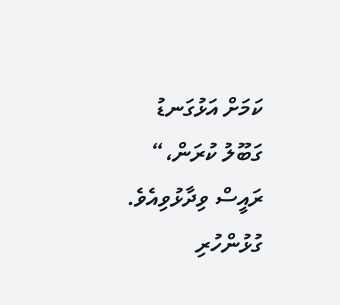ކަމަށް އަޅުގަނޑު ގަބޫލު ކުރަން،“ ރައީސް ވިދާޅުވިއެވެ.
ގުޅުންހުރި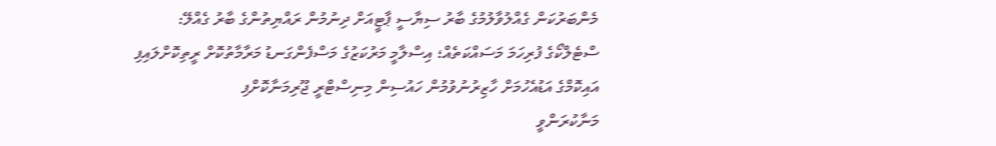މެންބަރުކަން ގެއްލުވާލުމުގެ ބާރު ސިޔާސީ ޕާޓީއަށް ދިނުމުން ރައްޔިތުންގެ ބާރު ގެއްލޭ:
ސްޓެލްކޯގެ ފުރިހަމަ މަސައްކަތެއް؛ އިސްލާމީ މަރުކަޒުގެ މަސްފެންގަނޑު މަރާމާތުކޮށް ރީތިކޮށްލައިފި
އައިކޮމްގެ އަޑުއެހުމަށް ހާޒިރުނުވުމުން ހައުސިން މިނިސްޓްރީ ޖޫރިމަނާކޮށްފި
މަނާކުރަންވީ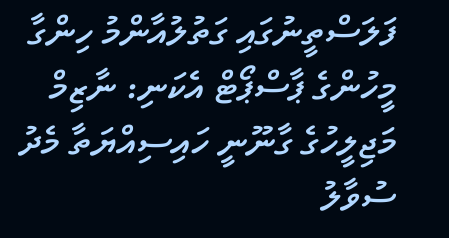ފަލަސްތީނުގައި ގަތުލުއާންމު ހިންގާ މީހުންގެ ޕާސްޕޯޓް އެކަނި: ނާޒިމް
މަޖިލީހުގެ ގާނޫނީ ހައިސިއްޔަތާ މެދު ސުވާލު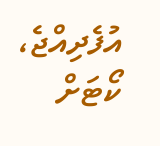އުފެދިއްޖެ، ކޯޓަށް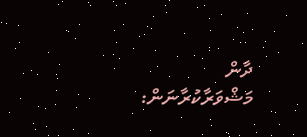ދާން މަޝްވަރާކުރާނަން: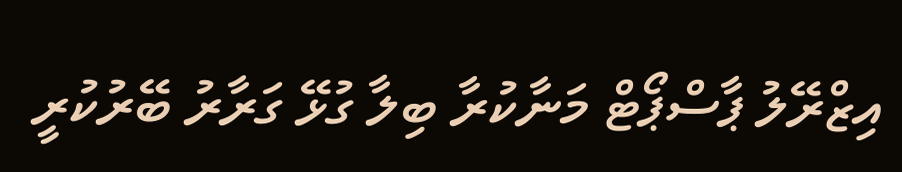އިޒްރޭލު ޕާސްޕޯޓް މަނާކުރާ ބިލާ ގުޅޭ ގަރާރު ބޭރުކުރީ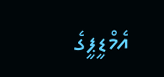އެމްޑީޕީގެ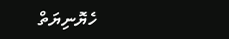ހެޔޮނިޔަތް